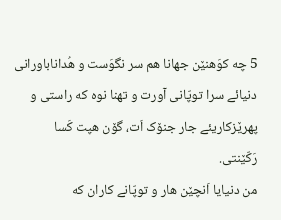5 چه کوَهنێن جهانا هم سر نگوَست و هُداناباورانی دنیائے سرا توپّانی آورت و تهنا نوه که راستی و پهرێزکاریئے جار جنۆک اَت، گۆن هپت کَسا رَکّێنتی.
من دنیایا اَنچێن هار و توپّانے کاران که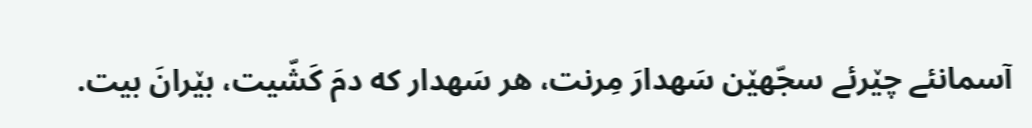آسمانئے چێرئے سجّهێن سَهدارَ مِرنت، هر سَهدار که دمَ کَشّیت، بێرانَ بیت.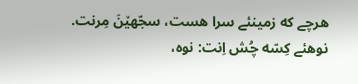هرچے که زمینئے سرا هست، سجّهێنَ مِرنت.
نوهئے کِسّه چُش اِنت: نوه،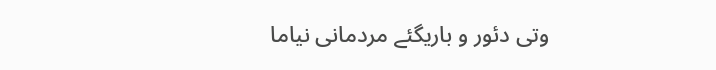وتی دئور و باریگئے مردمانی نیاما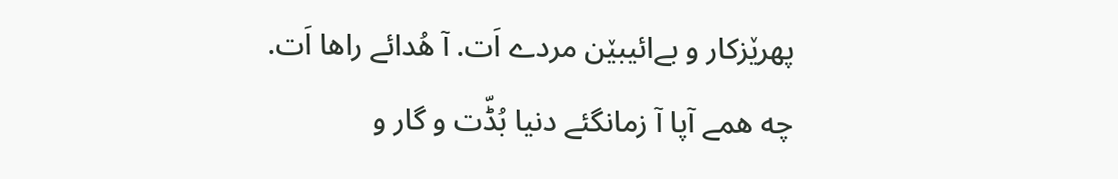پهرێزکار و بےائیبێن مردے اَت. آ هُدائے راها اَت.
چه همے آپا آ زمانگئے دنیا بُڈّت و گار و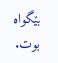بێگواه بوت.